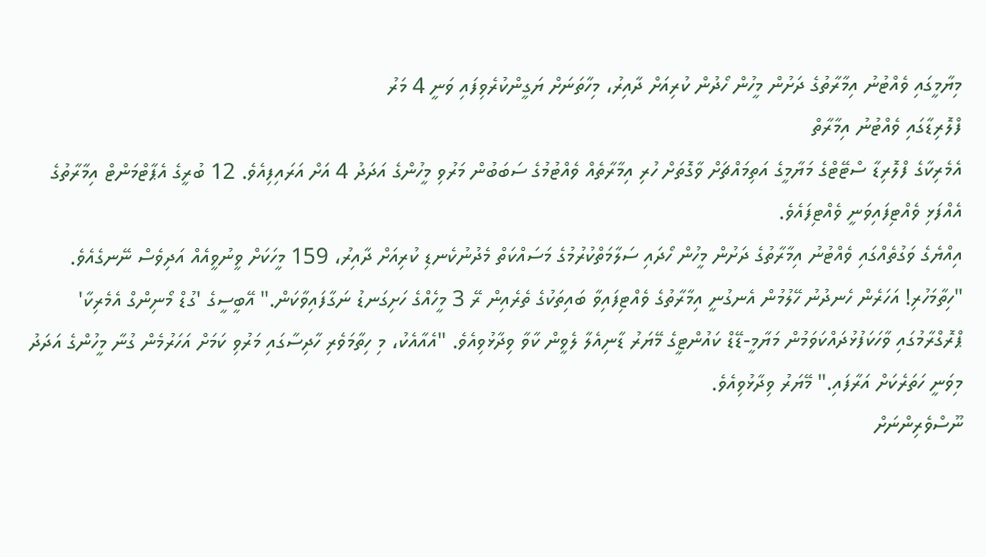މިޔާމީގައި ވެއްޓުނު އިމާރާތުގެ ދަށުން މީހުން ހޯދުން ކުރިއަށް ދާއިރު، މިހާތަނަށް ޔަގީންކުރެވިފައި ވަނީ 4 މަރު
ފްލޮރިޑާގައި ވެއްޓުނު އިމާރާތް
އެމެރިކާގެ ފްލޮރިޑާ ސްޓޭޓްގެ މަޔާމީގެ އަތިމައްޗަށް ވާގޮތަށް ހުރި އިމާރާތެއް ވެއްޓުމުގެ ސަބަބުން މަރުވި މީހުންގެ އަދަދު 4 އަށް އަރައިފިއެވެ. 12 ބުރީގެ އެޕާޓްމަންޓް އިމާރާތުގެ އެއްފަޅި ވެއްޓިފައިވަނީ ވެއްޓިފައެވެ.
އިއްޔެގެ ވަގުތެއްގައި ވެއްޓުނު އިމާރާތުގެ ދަށުން މީހުން ހޯދައި ސަލާމަތްކުރުމުގެ މަސައްކަތް މެދުނުކެނޑި ކުރިއަށް ދާއިރު، 159 މީހަކަށް ވީނުވީއެއް އަދިވެސް ނޭނގެއެވެ.
"ހިތާމަހުރި! އަހަރެން ހެނދުނު ހޭލުމުން އެނގުނީ އިމާރާތުގެ ވެއްޓިފައިވާ ބައިތަކުގެ ތެރެއިން ރޭ 3 މީހެއްގެ ހަށިގަނޑު ނަގާފައިވާކަން." އޭބީސީގެ 'ގުޑް މޯނިންގް އެމެރިކާ' ޕްރޮގްރާމުގައި ވާހަކަފުޅުދައްކަވަމުން މަޔާމީ-ޑޭޑް ކައުންޓީގެ މޭޔަރު ޑާނިއެލާ ލެވީން ކާވާ ވިދާޅުވިއެވެ. "އެއާއެކު، މި ހިތާމަވެރި ހާދިސާގައި މަރުވި ކަމަށް އަހަރުމެން ގުނާ މީހުންގެ އަދަދު މިވަނީ ހަތަރެކަށް އަރާފައި." މޭޔަރު ވިދާޅުވިއެވެ.
ނޫސްވެރިންނަށް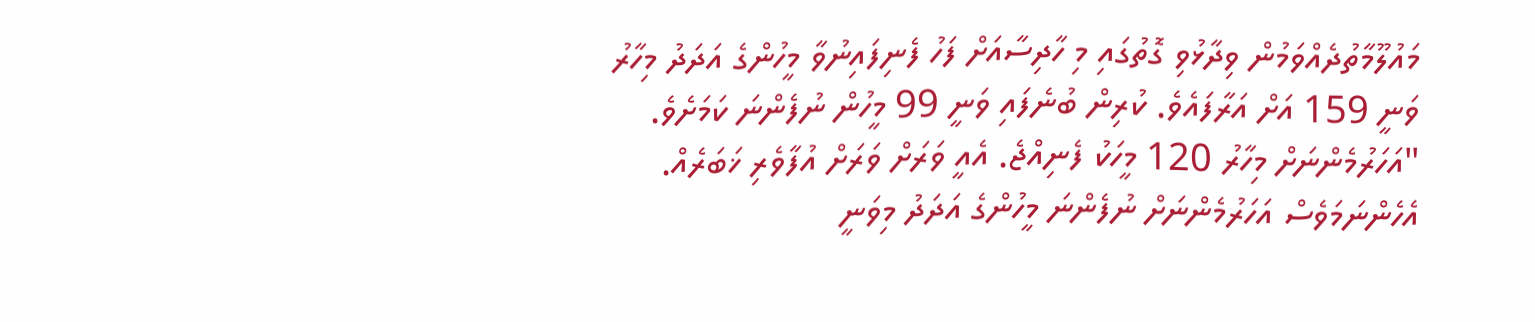މައުލޫމާތުދެއްވަމުން ވިދާޅުވި ގޮތުގައި މި ހާދިސާއަށް ފަހު ފެނިފައިނުވާ މީހުންގެ އަދަދު މިހާރު ވަނީ 159 އަށް އަރާފައެވެ. ކުރިން ބުނެފައި ވަނީ 99 މީހުން ނުފެންނަ ކަމަށެވެ.
"އަހަރުމެންނަށް މިހާރު 120 މީހަކު ފެނިއްޖެ. އެއީ ވަރަށް ވަރަށް އުފާވެރި ޚަބަރެއް. އެހެންނަމަވެސް އަހަރުމެންނަށް ނުފެންނަ މީހުންގެ އަދަދު މިވަނީ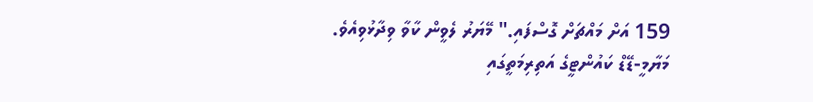159 އަށް މައްޗަށް ގޮސްފައި." މޭޔަރު ލެވީން ކާވާ ވިދާޅުވިއެވެ.
މަޔާމީ-ޑޭޑް ކައުންޓީގެ އަތިރިމަތީގައި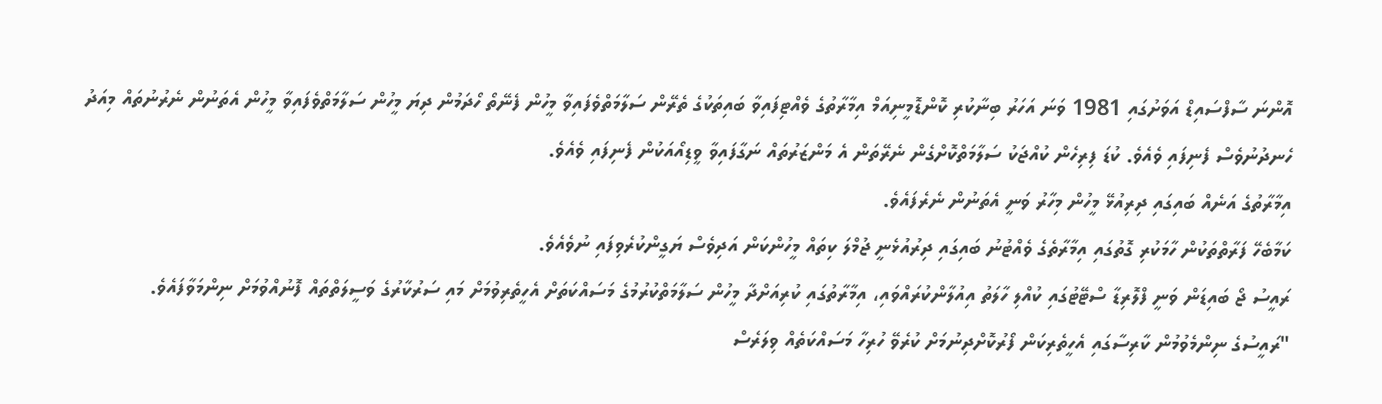އޮންނަ ސާފްސައިޑް އަވަށުގައި 1981 ވަނަ އަހަރު ބިނާކުރި ކޮންޑޮމީނިއަމް އިމާރާތުގެ ވެއްޓިފައިވާ ބައިތަކުގެ ތެރޭން ސަލާމަތްވެފައިވާ މީހުން ފެނޭތޯ ހޯދަމުން ދިޔަ މީހުން ސަލާމަތްވެފައިވާ މީހުން އެތަނުން ނެރުނުތައް މިއަދު ހެނދުނުވެސް ފެނިފައި ވެއެވެ. ކުޑަ ފިރިހެން ކުއްޖަކު ސަލާމަތްކޮށްގެން ނެރޭތަން އެ މަންޒަރުތައް ނަގާފައިވާ ވީޑިއޯއަކުން ފެނިފައި ވެއެވެ.
އިމާރާތުގެ އަނެއް ބައިގައި ދިރިއުޅޭ މީހުން މިހާރު ވަނީ އެތަނުން ނެރެފައެވެ.
ކަމާބެހޭ ފަރާތްތަކުން ހާމަކުރި ގޮތުގައި އިމާރާތެގެ ވެއްޓުނު ބައިގައި ދިރުއުޅެނީ ޖުމްލަ ކިތައް މީހުންކަން އަދިވެސް ޔަގީންކުރެވިފައި ނުވެއެވެ.
ރައީސު ޖޯ ބައިޑަން ވަނީ ފްލޮރިޑާ ސްޓޭޓުގައި ކުއްލި ހާލަތު އިއުލާންކުރައްވައި، އިމާރާތުގައި ކުރިއަށްދާ މީހުން ސަލާމަތްކުރުމުގެ މަސައްކަތަށް އެހީތެރިވުމަށް މައި ސަރުކާރުގެ ވަސީލަތްތައް ފޮނުއްވުމަށް ނިންމަވާފައެވެ.
"ރައީސުގެ ނިންމެވުމުން ކާރިސާގައި އެހީތެރިކަން ފޯރުކޮށްދިނުމަށް ކުރެވޭ ހުރިހާ މަސައްކަތެއް ވިލަރެސް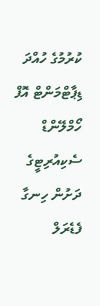ކުރުމުގެ ހުއްދަ ޑިޕާޓްމަންޓް އޮފް ހޯމްލޭންޑް ސެކިއުރިޓީގެ ދަށުން ހިނގާ ފެޑެރަލް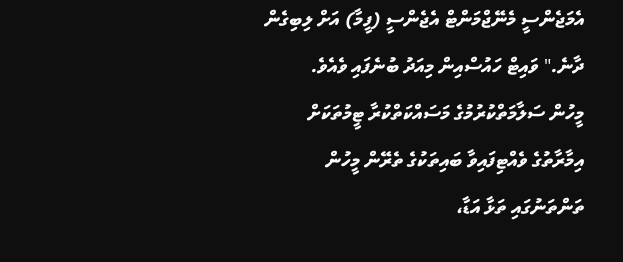އެމަޖެންސީ މެނޭޖްމަންޓް އެޖެންސީ (ފީމާ) އަށް ލިބިގެން ދާނެ." ވައިޓް ހައުސްއިން މިއަދު ބުނެފައި ވެއެވެ.
މީހުން ސަލާމަތްކުރުމުގެ މަސައްކަތްކުރާ ޓީމުތަކަށް އިމާރާތުގެ ވެއްޓިފައިވާ ބައިތަކުގެ ތެރޭން މީހުން ތަންތަނުގައި ތަޅާ އަޑާ،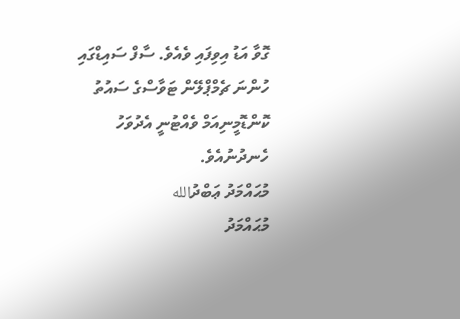ގޮވާ އަޑު އިވިފައި ވެއެވެ. ސާފް ސައިޑްގައި ހުންނަ ޗެމްޕްލޭން ޓަވާސްގެ ސައުތު ކޮންޑޮމީނިއަމް ވެއްޓުނީ އެދުވަހު ހެނދުނުއެވެ.
މުޙައްމަދު ޢަބްދުالله
މުޙައްމަދު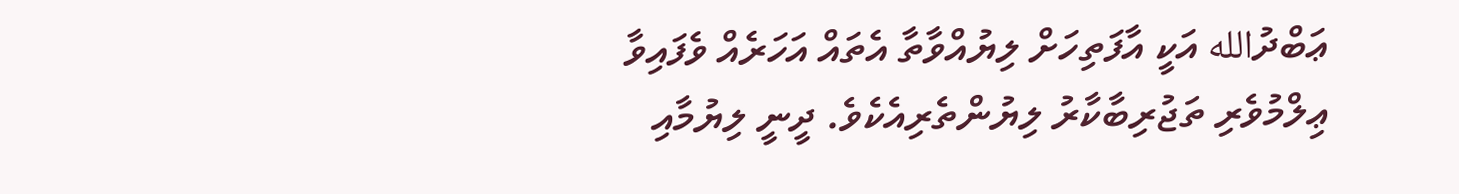ޢަބްދުالله އަކީ އާފަތިހަށް ލިޔުއްވާތާ އެތައް އަހަރެއް ވެފައިވާ ޢިލްމުވެރި ތަޖުރިބާކާރު ލިޔުންތެރިއެކެވެ. ދީނީ ލިޔުމާއި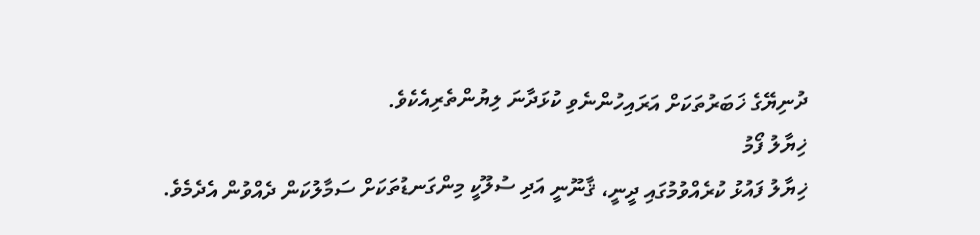ދުނިޔޭގެ ޚަބަރުތަކަށް އަރައިހުންނެވި ކުޅަދާނަ ލިޔުންތެރިއެކެވެ.
ޚިޔާލު ފޯމު
ޚިޔާލު ފައުޅު ކުރެއްވުމުގައި ދީނީ، ޤާނޫނީ އަދި ސުލޫކީ މިންގަނޑުތަކަށް ސަމާލުކަން ދެއްވުން އެދެމެވެ.